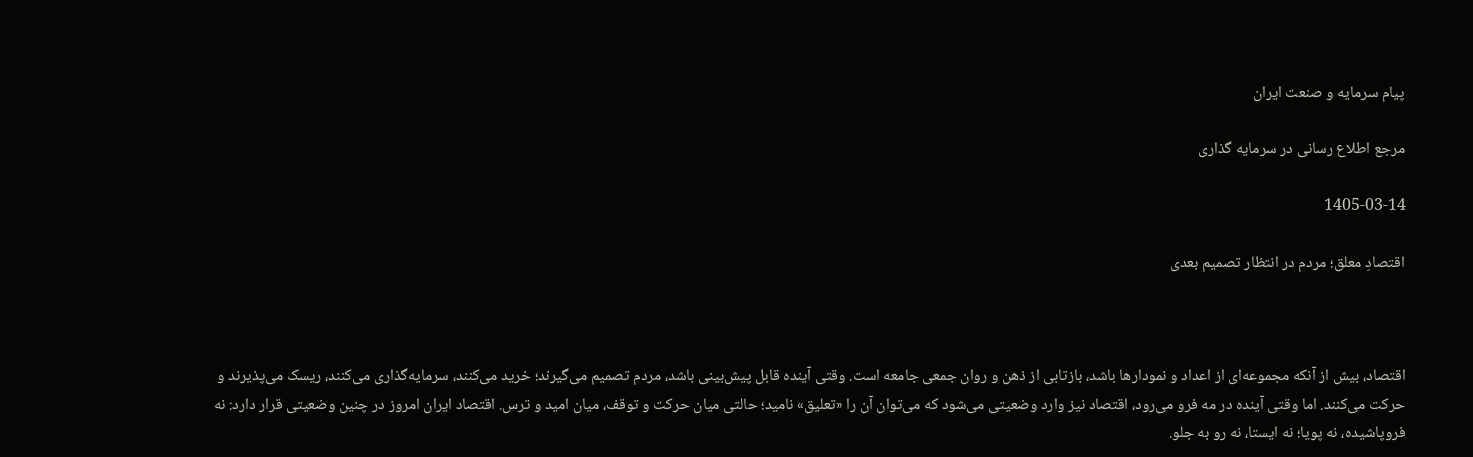پیام سرمایه و صنعت ایران

مرجع اطلاع رسانی در سرمایه گذاری

1405-03-14

اقتصادِ معلق؛ مردم در انتظار تصمیم بعدی



اقتصاد، بیش از آنکه مجموعه‌ای از اعداد و نمودارها باشد، بازتابی از ذهن و روان جمعی جامعه است. وقتی آینده قابل پیش‌بینی باشد، مردم تصمیم می‌گیرند؛ خرید می‌کنند، سرمایه‌گذاری می‌کنند، ریسک می‌پذیرند و حرکت می‌کنند. اما وقتی آینده در مه فرو می‌رود، اقتصاد نیز وارد وضعیتی می‌شود که می‌توان آن را «تعلیق» نامید؛ حالتی میان حرکت و توقف، میان امید و ترس. اقتصاد ایران امروز در چنین وضعیتی قرار دارد: نه فروپاشیده، نه پویا؛ نه ایستا، نه رو به جلو.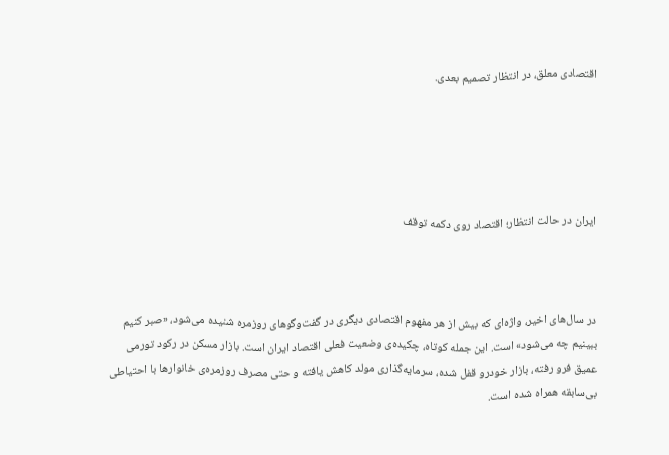اقتصادی معلق، در انتظار تصمیم بعدی.





ایران در حالت انتظار؛ اقتصاد روی دکمه توقف



در سال‌های اخیر، واژه‌ای که بیش از هر مفهوم اقتصادی دیگری در گفت‌وگوهای روزمره شنیده می‌شود، «صبر کنیم ببینیم چه می‌شود» است. این جمله کوتاه، چکیده‌ی وضعیت فعلی اقتصاد ایران است. بازار مسکن در رکود تورمی عمیق فرو رفته، بازار خودرو قفل شده، سرمایه‌گذاری مولد کاهش یافته و حتی مصرف روزمره‌ی خانوارها با احتیاطی بی‌سابقه همراه شده است.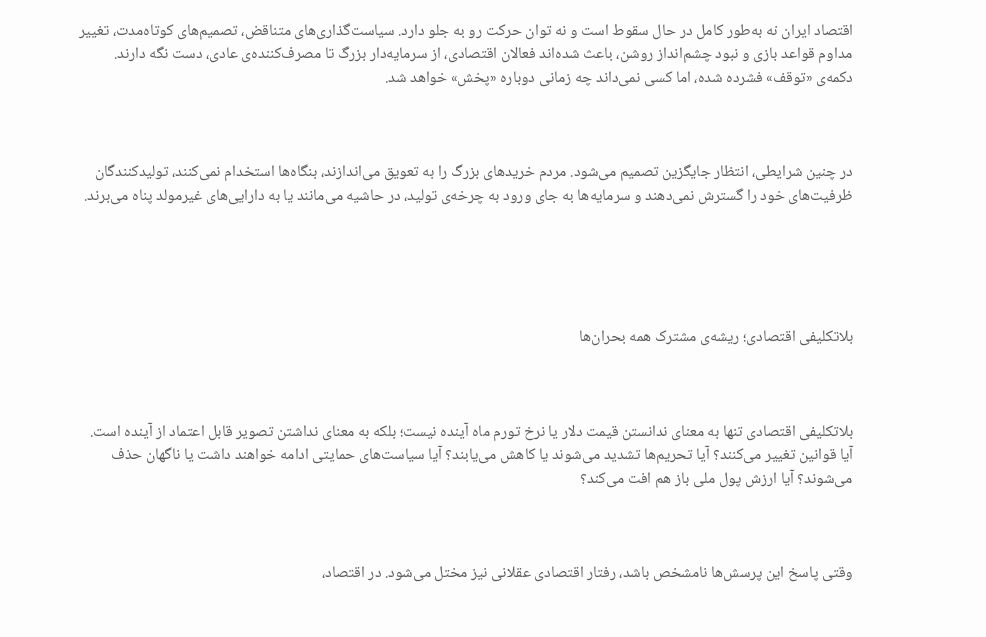اقتصاد ایران نه به‌طور کامل در حال سقوط است و نه توان حرکت رو به جلو دارد. سیاست‌گذاری‌های متناقض، تصمیم‌های کوتاه‌مدت، تغییر مداوم قواعد بازی و نبود چشم‌انداز روشن، باعث شده‌اند فعالان اقتصادی، از سرمایه‌دار بزرگ تا مصرف‌کننده‌ی عادی، دست نگه دارند. دکمه‌ی «توقف» فشرده شده، اما کسی نمی‌داند چه زمانی دوباره «پخش» خواهد شد.



در چنین شرایطی، انتظار جایگزین تصمیم می‌شود. مردم خریدهای بزرگ را به تعویق می‌اندازند، بنگاه‌ها استخدام نمی‌کنند، تولیدکنندگان ظرفیت‌های خود را گسترش نمی‌دهند و سرمایه‌ها به جای ورود به چرخه‌ی تولید، در حاشیه می‌مانند یا به دارایی‌های غیرمولد پناه می‌برند.





بلاتکلیفی اقتصادی؛ ریشه‌ی مشترک همه بحران‌ها



بلاتکلیفی اقتصادی تنها به معنای ندانستن قیمت دلار یا نرخ تورم ماه آینده نیست؛ بلکه به معنای نداشتن تصویر قابل اعتماد از آینده است. آیا قوانین تغییر می‌کنند؟ آیا تحریم‌ها تشدید می‌شوند یا کاهش می‌یابند؟ آیا سیاست‌های حمایتی ادامه خواهند داشت یا ناگهان حذف می‌شوند؟ آیا ارزش پول ملی باز هم افت می‌کند؟



وقتی پاسخ این پرسش‌ها نامشخص باشد، رفتار اقتصادی عقلانی نیز مختل می‌شود. در اقتصاد،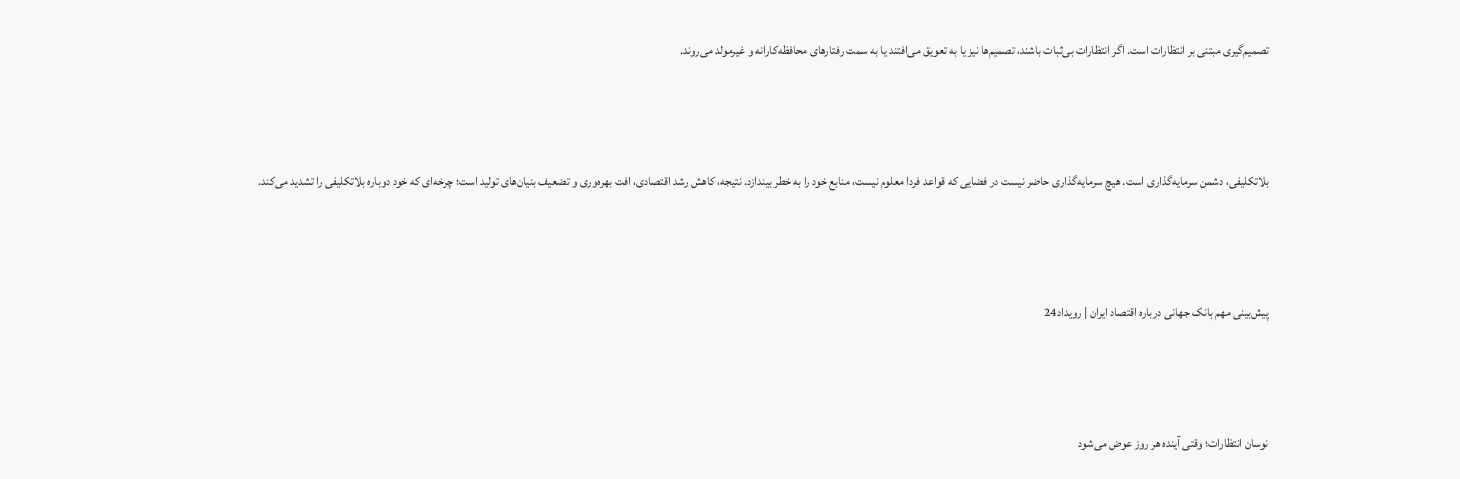تصمیم‌گیری مبتنی بر انتظارات است. اگر انتظارات بی‌ثبات باشند، تصمیم‌ها نیز یا به تعویق می‌افتند یا به سمت رفتارهای محافظه‌کارانه و غیرمولد می‌روند.



بلاتکلیفی، دشمن سرمایه‌گذاری است. هیچ سرمایه‌گذاری حاضر نیست در فضایی که قواعد فردا معلوم نیست، منابع خود را به خطر بیندازد. نتیجه، کاهش رشد اقتصادی، افت بهره‌وری و تضعیف بنیان‌های تولید است؛ چرخه‌ای که خود دوباره بلاتکلیفی را تشدید می‌کند.



پیش‌بینی مهم بانک جهانی درباره اقتصاد ایران | رویداد24



نوسان انتظارات؛ وقتی آینده هر روز عوض می‌شود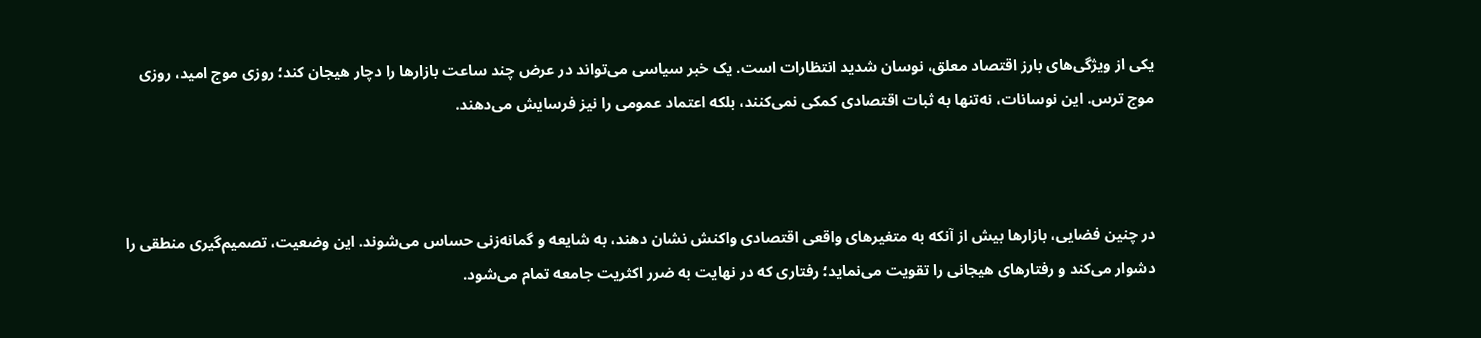یکی از ویژگی‌های بارز اقتصاد معلق، نوسان شدید انتظارات است. یک خبر سیاسی می‌تواند در عرض چند ساعت بازارها را دچار هیجان کند؛ روزی موج امید، روزی موج ترس. این نوسانات، نه‌تنها به ثبات اقتصادی کمکی نمی‌کنند، بلکه اعتماد عمومی را نیز فرسایش می‌دهند.



در چنین فضایی، بازارها بیش از آنکه به متغیرهای واقعی اقتصادی واکنش نشان دهند، به شایعه و گمانه‌زنی حساس می‌شوند. این وضعیت، تصمیم‌گیری منطقی را دشوار می‌کند و رفتارهای هیجانی را تقویت می‌نماید؛ رفتاری که در نهایت به ضرر اکثریت جامعه تمام می‌شود.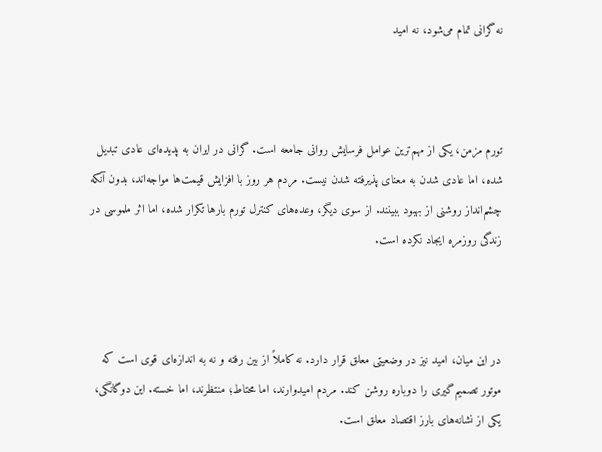نه گرانی تمام می‌شود، نه امید



تورم مزمن، یکی از مهم‌ترین عوامل فرسایش روانی جامعه است. گرانی در ایران به پدیده‌ای عادی تبدیل شده، اما عادی شدن به معنای پذیرفته شدن نیست. مردم هر روز با افزایش قیمت‌ها مواجه‌اند، بدون آنکه چشم‌انداز روشنی از بهبود ببینند. از سوی دیگر، وعده‌های کنترل تورم بارها تکرار شده، اما اثر ملموسی در زندگی روزمره ایجاد نکرده است.



در این میان، امید نیز در وضعیتی معلق قرار دارد. نه کاملاً از بین رفته و نه به اندازه‌ای قوی است که موتور تصمیم‌گیری را دوباره روشن کند. مردم امیدوارند، اما محتاط؛ منتظرند، اما خسته. این دوگانگی، یکی از نشانه‌های بارز اقتصاد معلق است.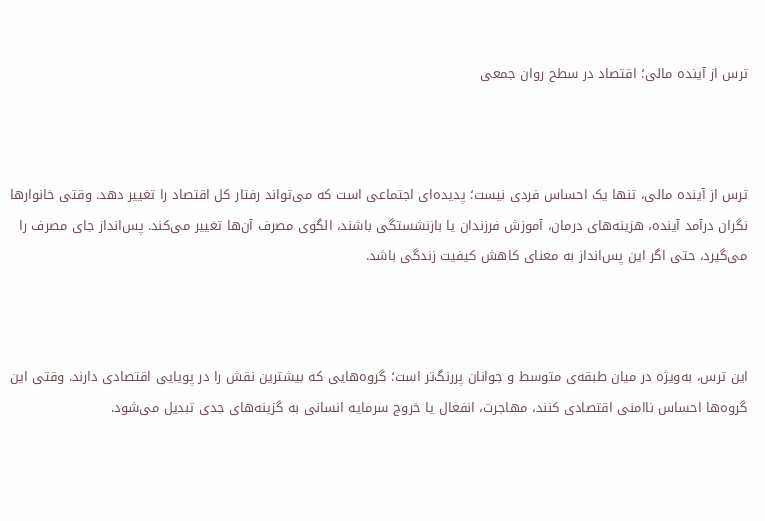ترس از آینده مالی؛ اقتصاد در سطح روان جمعی



ترس از آینده مالی، تنها یک احساس فردی نیست؛ پدیده‌ای اجتماعی است که می‌تواند رفتار کل اقتصاد را تغییر دهد. وقتی خانوارها نگران درآمد آینده، هزینه‌های درمان، آموزش فرزندان یا بازنشستگی باشند، الگوی مصرف آن‌ها تغییر می‌کند. پس‌انداز جای مصرف را می‌گیرد، حتی اگر این پس‌انداز به معنای کاهش کیفیت زندگی باشد.



این ترس، به‌ویژه در میان طبقه‌ی متوسط و جوانان پررنگ‌تر است؛ گروه‌هایی که بیشترین نقش را در پویایی اقتصادی دارند. وقتی این گروه‌ها احساس ناامنی اقتصادی کنند، مهاجرت، انفعال یا خروج سرمایه انسانی به گزینه‌های جدی تبدیل می‌شود.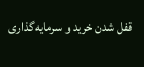قفل شدن خرید و سرمایه‌گذاری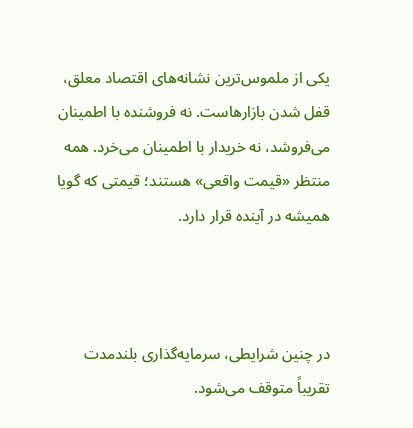یکی از ملموس‌ترین نشانه‌های اقتصاد معلق، قفل شدن بازارهاست. نه فروشنده با اطمینان می‌فروشد، نه خریدار با اطمینان می‌خرد. همه منتظر «قیمت واقعی» هستند؛ قیمتی که گویا همیشه در آینده قرار دارد.



در چنین شرایطی، سرمایه‌گذاری بلندمدت تقریباً متوقف می‌شود.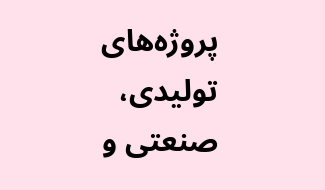پروژه‌های تولیدی، صنعتی و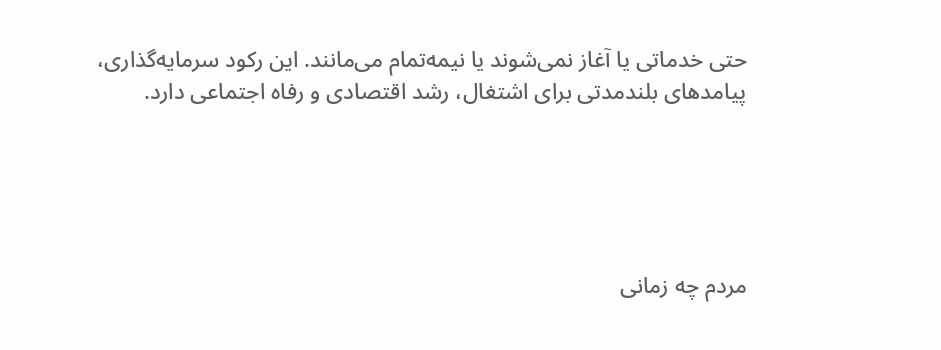حتی خدماتی یا آغاز نمی‌شوند یا نیمه‌تمام می‌مانند. این رکود سرمایه‌گذاری، پیامدهای بلندمدتی برای اشتغال، رشد اقتصادی و رفاه اجتماعی دارد.





مردم چه زمانی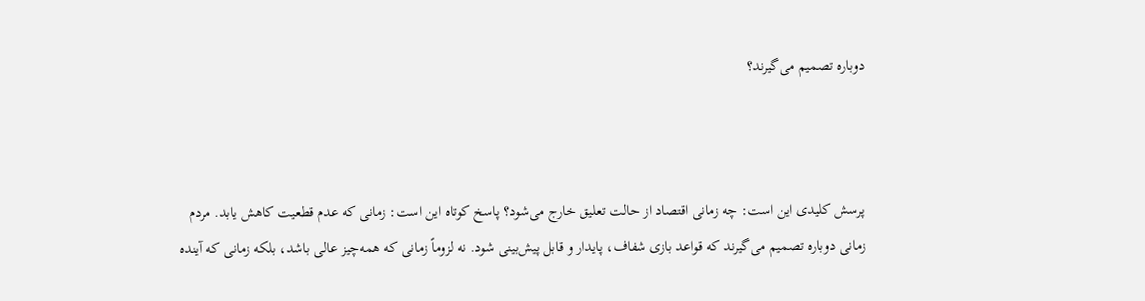دوباره تصمیم می‌گیرند؟



پرسش کلیدی این است: چه زمانی اقتصاد از حالت تعلیق خارج می‌شود؟ پاسخ کوتاه این است: زمانی که عدم قطعیت کاهش یابد. مردم زمانی دوباره تصمیم می‌گیرند که قواعد بازی شفاف، پایدار و قابل پیش‌بینی شود. نه لزوماً زمانی که همه‌چیز عالی باشد، بلکه زمانی که آینده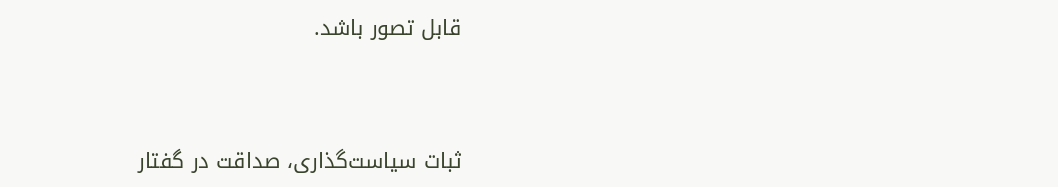قابل تصور باشد.



ثبات سیاست‌گذاری، صداقت در گفتار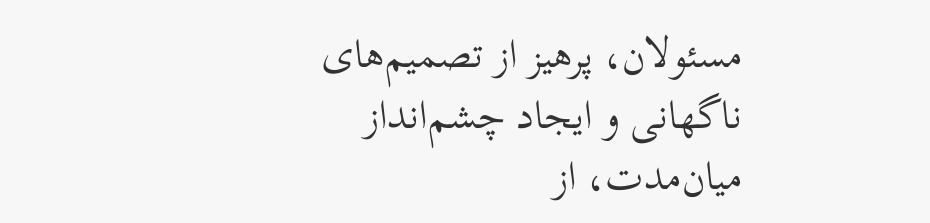مسئولان، پرهیز از تصمیم‌های ناگهانی و ایجاد چشم‌انداز میان‌مدت، از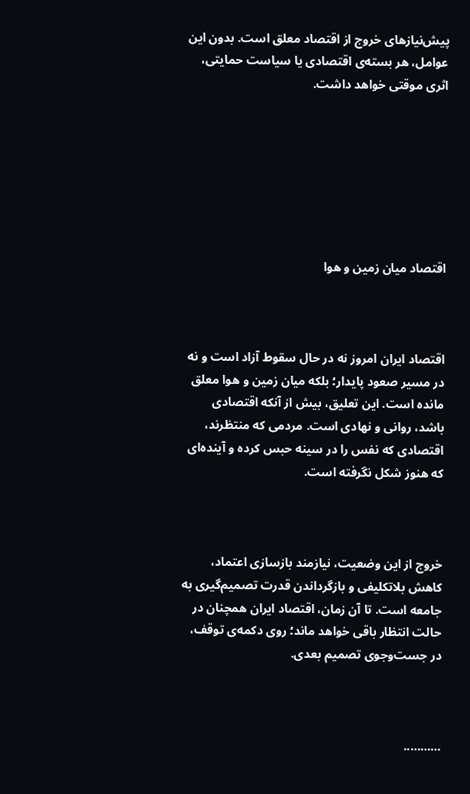پیش‌نیازهای خروج از اقتصاد معلق است. بدون این عوامل، هر بسته‌ی اقتصادی یا سیاست حمایتی، اثری موقتی خواهد داشت.







اقتصاد میان زمین و هوا



اقتصاد ایران امروز نه در حال سقوط آزاد است و نه در مسیر صعود پایدار؛ بلکه میان زمین و هوا معلق مانده است. این تعلیق، بیش از آنکه اقتصادی باشد، روانی و نهادی است. مردمی که منتظرند، اقتصادی که نفس را در سینه حبس کرده و آینده‌ای که هنوز شکل نگرفته است.



خروج از این وضعیت، نیازمند بازسازی اعتماد، کاهش بلاتکلیفی و بازگرداندن قدرت تصمیم‌گیری به جامعه است. تا آن زمان، اقتصاد ایران همچنان در حالت انتظار باقی خواهد ماند؛ روی دکمه‌ی توقف، در جست‌وجوی تصمیم بعدی.



………..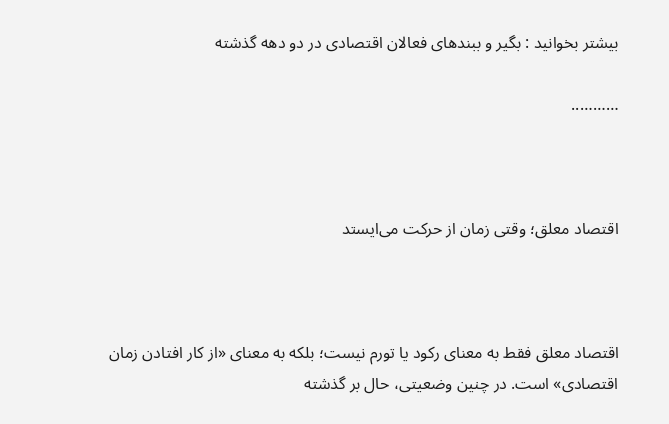بیشتر بخوانید : بگیر و ببندهای فعالان اقتصادی در دو دهه گذشته

………..



اقتصاد معلق؛ وقتی زمان از حرکت می‌ایستد



اقتصاد معلق فقط به معنای رکود یا تورم نیست؛ بلکه به معنای «از کار افتادن زمان اقتصادی» است. در چنین وضعیتی، حال بر گذشته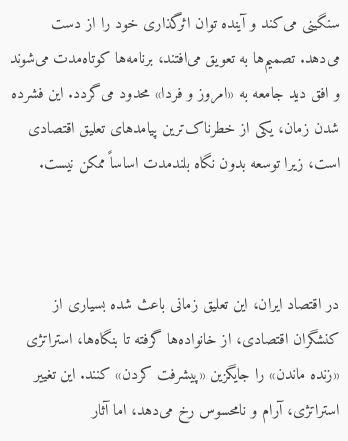سنگینی می‌کند و آینده توان اثرگذاری خود را از دست می‌دهد. تصمیم‌ها به تعویق می‌افتند، برنامه‌ها کوتاه‌مدت می‌شوند و افق دید جامعه به «امروز و فردا» محدود می‌گردد. این فشرده شدن زمان، یکی از خطرناک‌ترین پیامدهای تعلیق اقتصادی است، زیرا توسعه بدون نگاه بلندمدت اساساً ممکن نیست.



در اقتصاد ایران، این تعلیق زمانی باعث شده بسیاری از کنشگران اقتصادی، از خانواده‌ها گرفته تا بنگاه‌ها، استراتژی «زنده ماندن» را جایگزین «پیشرفت کردن» کنند. این تغییر استراتژی، آرام و نامحسوس رخ می‌دهد، اما آثار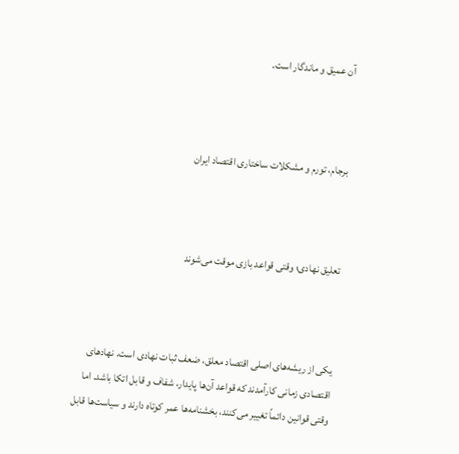آن عمیق و ماندگار است.



برجام، تورم و مشکلات ساختاری اقتصاد ایران



تعلیق نهادی؛ وقتی قواعد بازی موقت می‌شوند



یکی از ریشه‌های اصلی اقتصاد معلق، ضعف ثبات نهادی است. نهادهای اقتصادی زمانی کارآمدند که قواعد آن‌ها پایدار، شفاف و قابل اتکا باشد. اما وقتی قوانین دائماً تغییر می‌کنند، بخشنامه‌ها عمر کوتاه دارند و سیاست‌ها قابل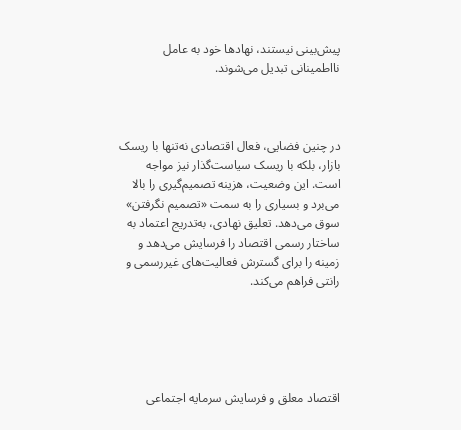پیش‌بینی نیستند، نهادها خود به عامل نااطمینانی تبدیل می‌شوند.



در چنین فضایی، فعال اقتصادی نه‌تنها با ریسک بازار، بلکه با ریسک سیاست‌گذار نیز مواجه است. این وضعیت، هزینه تصمیم‌گیری را بالا می‌برد و بسیاری را به سمت «تصمیم نگرفتن» سوق می‌دهد. تعلیق نهادی، به‌تدریج اعتماد به ساختار رسمی اقتصاد را فرسایش می‌دهد و زمینه را برای گسترش فعالیت‌های غیررسمی و رانتی فراهم می‌کند.





اقتصاد معلق و فرسایش سرمایه اجتماعی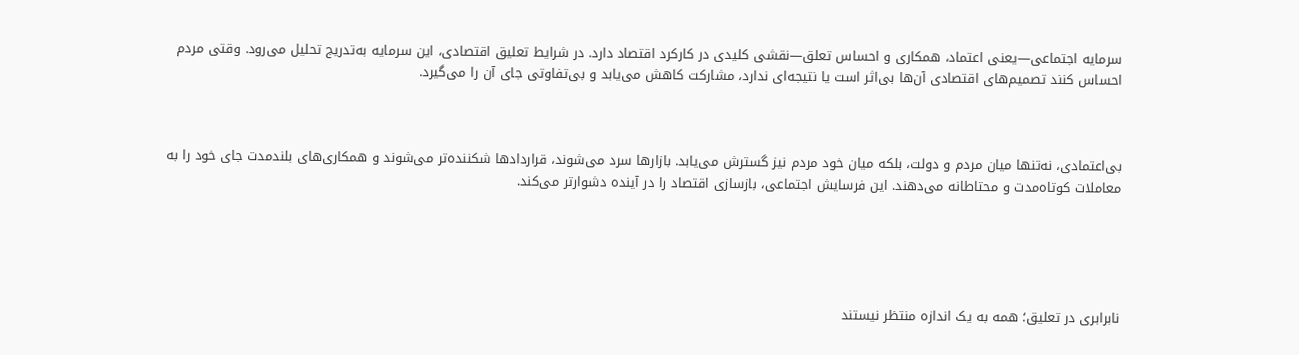سرمایه اجتماعی—یعنی اعتماد، همکاری و احساس تعلق—نقشی کلیدی در کارکرد اقتصاد دارد. در شرایط تعلیق اقتصادی، این سرمایه به‌تدریج تحلیل می‌رود. وقتی مردم احساس کنند تصمیم‌های اقتصادی آن‌ها بی‌اثر است یا نتیجه‌ای ندارد، مشارکت کاهش می‌یابد و بی‌تفاوتی جای آن را می‌گیرد.



بی‌اعتمادی، نه‌تنها میان مردم و دولت، بلکه میان خود مردم نیز گسترش می‌یابد. بازارها سرد می‌شوند، قراردادها شکننده‌تر می‌شوند و همکاری‌های بلندمدت جای خود را به معاملات کوتاه‌مدت و محتاطانه می‌دهند. این فرسایش اجتماعی، بازسازی اقتصاد را در آینده دشوارتر می‌کند.





نابرابری در تعلیق؛ همه به یک اندازه منتظر نیستند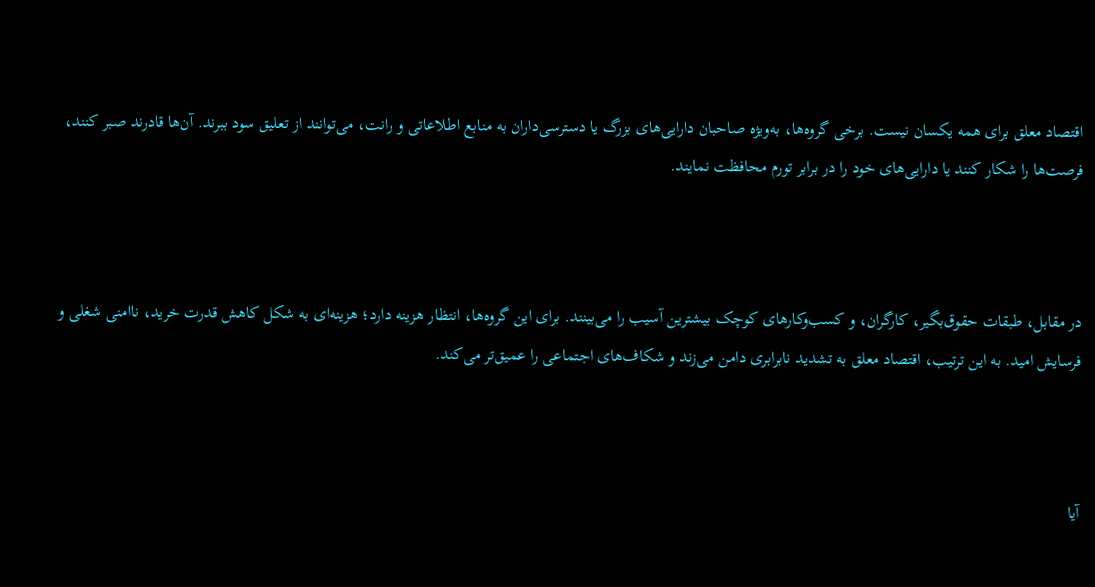اقتصاد معلق برای همه یکسان نیست. برخی گروه‌ها، به‌ویژه صاحبان دارایی‌های بزرگ یا دسترسی‌داران به منابع اطلاعاتی و رانت، می‌توانند از تعلیق سود ببرند. آن‌ها قادرند صبر کنند، فرصت‌ها را شکار کنند یا دارایی‌های خود را در برابر تورم محافظت نمایند.



در مقابل، طبقات حقوق‌بگیر، کارگران، و کسب‌وکارهای کوچک بیشترین آسیب را می‌بینند. برای این گروه‌ها، انتظار هزینه دارد؛ هزینه‌ای به شکل کاهش قدرت خرید، ناامنی شغلی و فرسایش امید. به این ترتیب، اقتصاد معلق به تشدید نابرابری دامن می‌زند و شکاف‌های اجتماعی را عمیق‌تر می‌کند.



آیا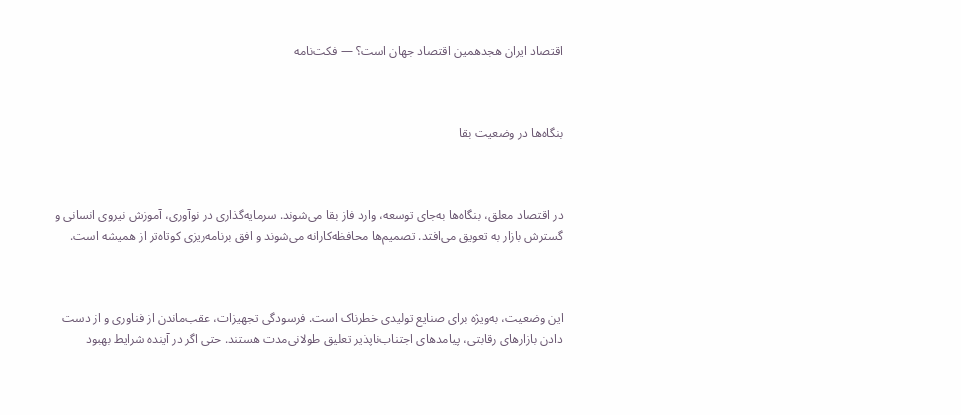اقتصاد ایران هجدهمین اقتصاد جهان است؟ — فکت‌نامه



بنگاه‌ها در وضعیت بقا



در اقتصاد معلق، بنگاه‌ها به‌جای توسعه، وارد فاز بقا می‌شوند. سرمایه‌گذاری در نوآوری، آموزش نیروی انسانی و گسترش بازار به تعویق می‌افتد. تصمیم‌ها محافظه‌کارانه می‌شوند و افق برنامه‌ریزی کوتاه‌تر از همیشه است.



این وضعیت، به‌ویژه برای صنایع تولیدی خطرناک است. فرسودگی تجهیزات، عقب‌ماندن از فناوری و از دست دادن بازارهای رقابتی، پیامدهای اجتناب‌ناپذیر تعلیق طولانی‌مدت هستند. حتی اگر در آینده شرایط بهبود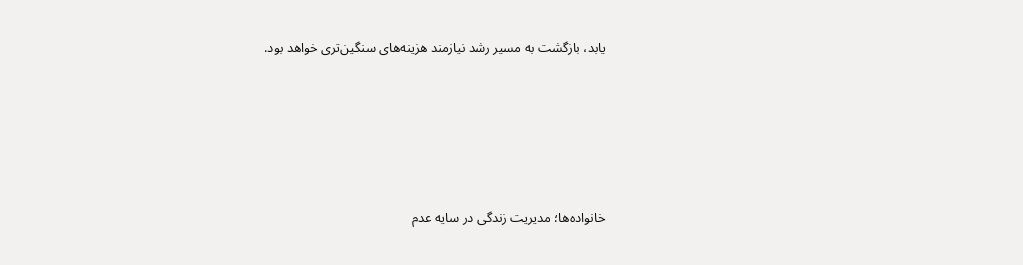یابد، بازگشت به مسیر رشد نیازمند هزینه‌های سنگین‌تری خواهد بود.





خانواده‌ها؛ مدیریت زندگی در سایه عدم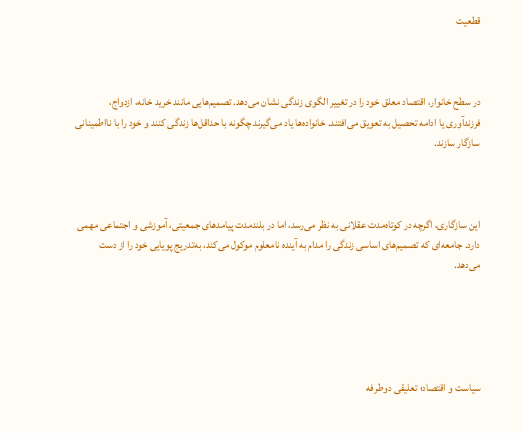قطعیت



در سطح خانوار، اقتصاد معلق خود را در تغییر الگوی زندگی نشان می‌دهد. تصمیم‌هایی مانند خرید خانه، ازدواج، فرزندآوری یا ادامه تحصیل به تعویق می‌افتند. خانواده‌ها یاد می‌گیرند چگونه با حداقل‌ها زندگی کنند و خود را با نااطمینانی سازگار سازند.



این سازگاری، اگرچه در کوتاه‌مدت عقلانی به نظر می‌رسد، اما در بلندمدت پیامدهای جمعیتی، آموزشی و اجتماعی مهمی دارد. جامعه‌ای که تصمیم‌های اساسی زندگی را مدام به آینده نامعلوم موکول می‌کند، به‌تدریج پویایی خود را از دست می‌دهد.





سیاست و اقتصاد؛ تعلیقی دوطرفه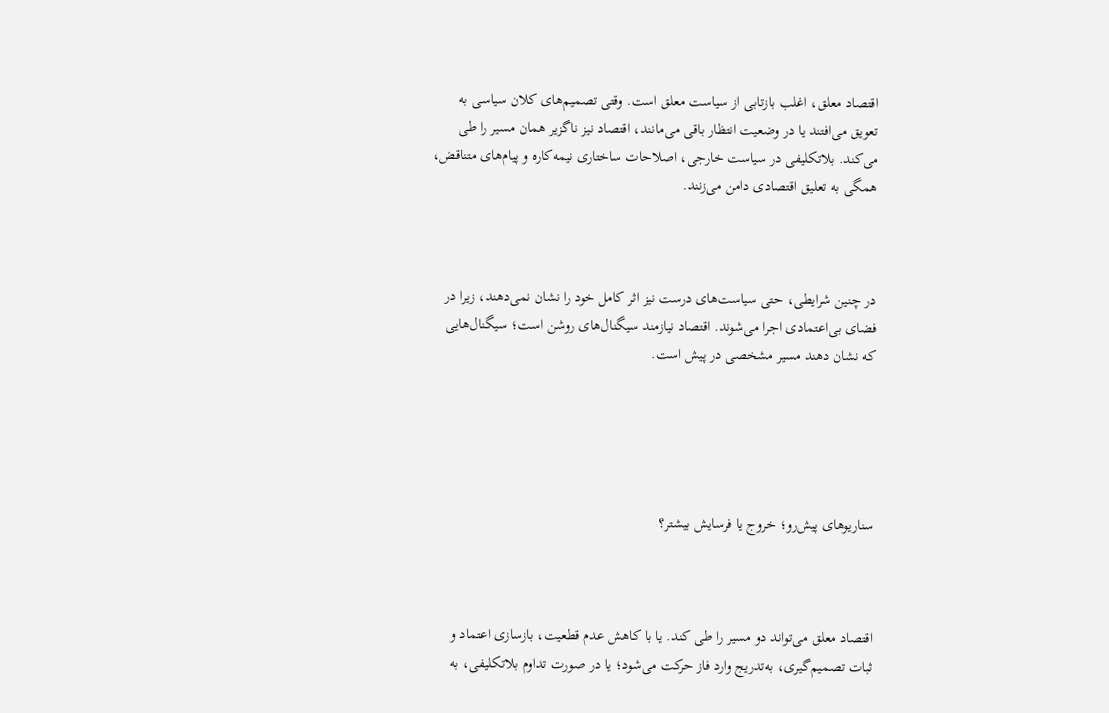اقتصاد معلق، اغلب بازتابی از سیاست معلق است. وقتی تصمیم‌های کلان سیاسی به تعویق می‌افتند یا در وضعیت انتظار باقی می‌مانند، اقتصاد نیز ناگزیر همان مسیر را طی می‌کند. بلاتکلیفی در سیاست خارجی، اصلاحات ساختاری نیمه‌کاره و پیام‌های متناقض، همگی به تعلیق اقتصادی دامن می‌زنند.



در چنین شرایطی، حتی سیاست‌های درست نیز اثر کامل خود را نشان نمی‌دهند، زیرا در فضای بی‌اعتمادی اجرا می‌شوند. اقتصاد نیازمند سیگنال‌های روشن است؛ سیگنال‌هایی که نشان دهند مسیر مشخصی در پیش است.





سناریوهای پیش‌رو؛ خروج یا فرسایش بیشتر؟



اقتصاد معلق می‌تواند دو مسیر را طی کند. یا با کاهش عدم قطعیت، بازسازی اعتماد و ثبات تصمیم‌گیری، به‌تدریج وارد فاز حرکت می‌شود؛ یا در صورت تداوم بلاتکلیفی، به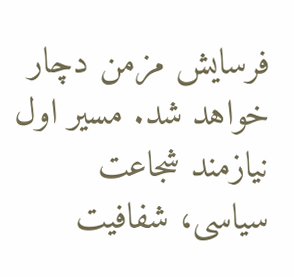فرسایش مزمن دچار خواهد شد. مسیر اول نیازمند شجاعت سیاسی، شفافیت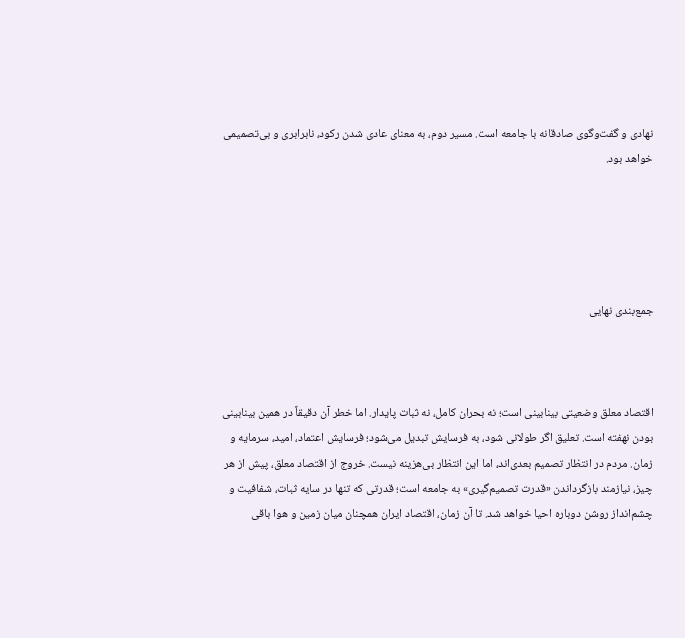نهادی و گفت‌وگوی صادقانه با جامعه است. مسیر دوم، به معنای عادی شدن رکود، نابرابری و بی‌تصمیمی خواهد بود.





جمع‌بندی نهایی



اقتصاد معلق وضعیتی بینابینی است؛ نه بحران کامل، نه ثبات پایدار. اما خطر آن دقیقاً در همین بینابینی بودن نهفته است. تعلیق اگر طولانی شود، به فرسایش تبدیل می‌شود؛ فرسایش اعتماد، امید، سرمایه و زمان. مردم در انتظار تصمیم بعدی‌اند، اما این انتظار بی‌هزینه نیست. خروج از اقتصاد معلق، پیش از هر چیز، نیازمند بازگرداندن «قدرت تصمیم‌گیری» به جامعه است؛ قدرتی که تنها در سایه ثبات، شفافیت و چشم‌انداز روشن دوباره احیا خواهد شد. تا آن زمان، اقتصاد ایران همچنان میان زمین و هوا باقی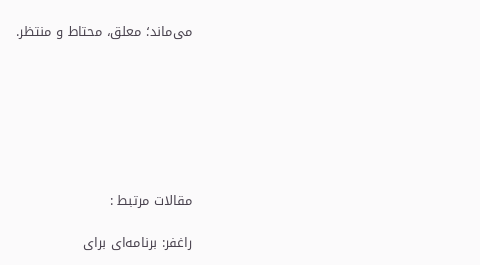می‌ماند؛ معلق، محتاط و منتظر.







مقالات مرتبط :

راغفر: برنامه‌ای برای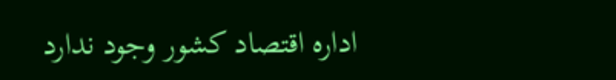اداره اقتصاد کشور وجود ندارد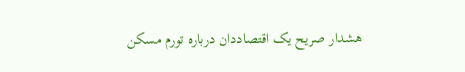هشدار صریح یک اقتصاددان درباره تورم مسکن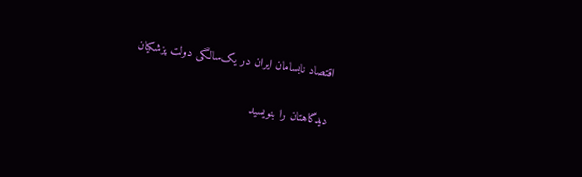اقتصاد نابسامان ایران در یک‌سالگی دولت پزشکیان

دیدگاهتان را بنویسید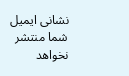نشانی ایمیل شما منتشر نخواهد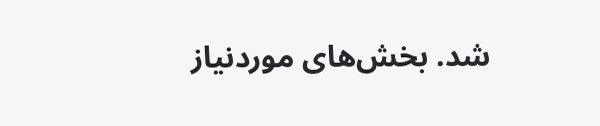شد. بخش‌های موردنیاز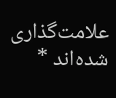علامت‌گذاری شده‌اند *